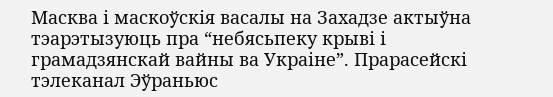Масква і маскоўскія васалы на Захадзе актыўна тэарэтызуюць пра “небясьпеку крыві і грамадзянскай вайны ва Украіне”. Прарасейскі тэлеканал Эўраньюс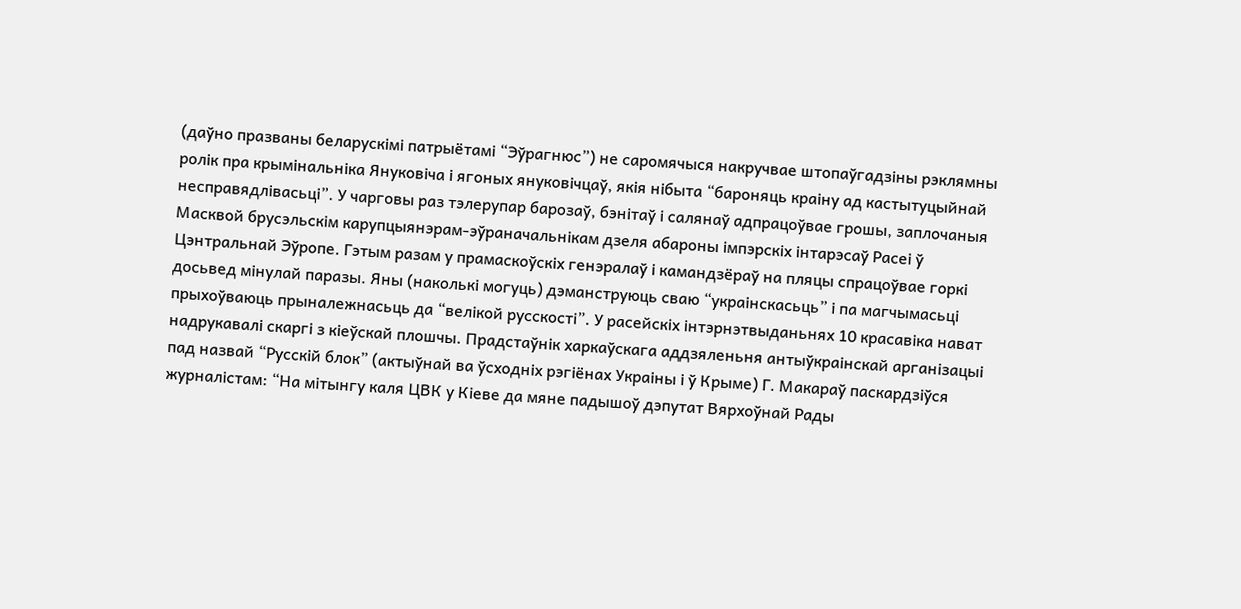(даўно празваны беларускімі патрыётамі “Эўрагнюс”) не саромячыся накручвае штопаўгадзіны рэклямны ролік пра крымінальніка Януковіча і ягоных януковічцаў, якія нібыта “бароняць краіну ад кастытуцыйнай несправядлівасьці”. У чарговы раз тэлерупар барозаў, бэнітаў і салянаў адпрацоўвае грошы, заплочаныя Масквой брусэльскім карупцыянэрам-эўраначальнікам дзеля абароны імпэрскіх інтарэсаў Расеі ў Цэнтральнай Эўропе. Гэтым разам у прамаскоўскіх генэралаў і камандзёраў на пляцы спрацоўвае горкі досьвед мінулай паразы. Яны (наколькі могуць) дэманструюць сваю “украінскасьць” і па магчымасьці прыхоўваюць прыналежнасьць да “велікой русскості”. У расейскіх інтэрнэтвыданьнях 10 красавіка нават надрукавалі скаргі з кіеўскай плошчы. Прадстаўнік харкаўскага аддзяленьня антыўкраінскай арганізацыі пад назвай “Русскій блок” (актыўнай ва ўсходніх рэгіёнах Украіны і ў Крыме) Г. Макараў паскардзіўся журналістам: “На мітынгу каля ЦВК у Кіеве да мяне падышоў дэпутат Вярхоўнай Рады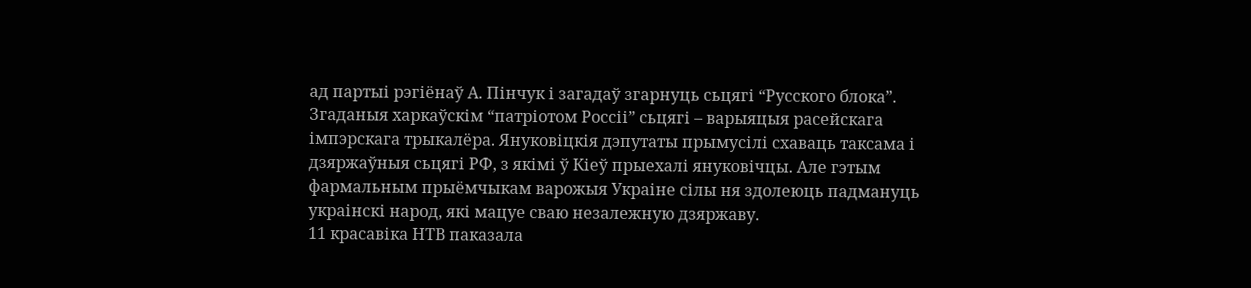ад партыі рэгіёнаў А. Пінчук і загадаў згарнуць сьцягі “Русского блока”. Згаданыя харкаўскім “патріотом Россіі” сьцягі – варыяцыя расейскага імпэрскага трыкалёра. Януковіцкія дэпутаты прымусілі схаваць таксама і дзяржаўныя сьцягі РФ, з якімі ў Кіеў прыехалі януковічцы. Але гэтым фармальным прыёмчыкам варожыя Украіне сілы ня здолеюць падмануць украінскі народ, які мацуе сваю незалежную дзяржаву.
11 красавіка НТВ паказала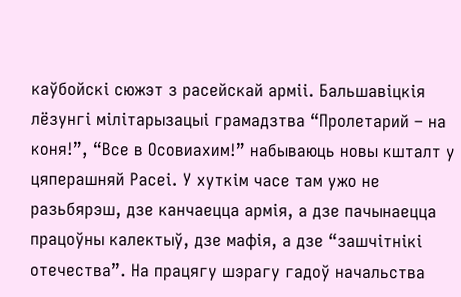каўбойскі сюжэт з расейскай арміі. Бальшавіцкія лёзунгі мілітарызацыі грамадзтва “Пролетарий – на коня!”, “Все в Осовиахим!” набываюць новы кшталт у цяперашняй Расеі. У хуткім часе там ужо не разьбярэш, дзе канчаецца армія, а дзе пачынаецца працоўны калектыў, дзе мафія, а дзе “зашчітнікі отечества”. На працягу шэрагу гадоў начальства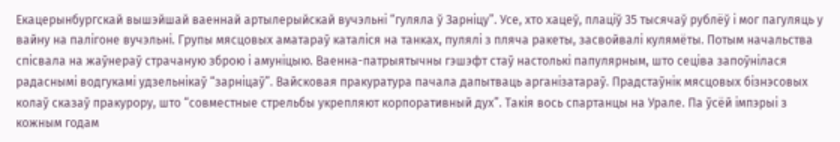Екацерынбургскай вышэйшай ваеннай артылерыйскай вучэльні “гуляла ў Зарніцу”. Усе, хто хацеў, плаціў 35 тысячаў рублёў і мог пагуляць у вайну на палігоне вучэльні. Групы мясцовых аматараў каталіся на танках, пулялі з пляча ракеты, засвойвалі кулямёты. Потым начальства спісвала на жаўнераў страчаную зброю і амуніцыю. Ваенна-патрыятычны гэшэфт стаў настолькі папулярным, што сеціва запоўнілася радаснымі водгукамі удзельнікаў “зарніцаў”. Вайсковая пракуратура пачала дапытваць арганізатараў. Прадстаўнік мясцовых бізнэсовых колаў сказаў пракурору, што “совместные стрельбы укрепляют корпоративный дух”. Такія вось спартанцы на Урале. Па ўсёй імпэрыі з кожным годам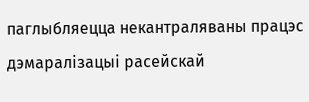паглыбляецца некантраляваны працэс дэмаралізацыі расейскай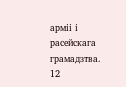арміі і расейскага грамадзтва.
12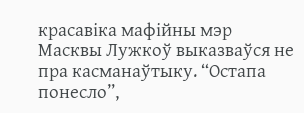красавіка мафійны мэр Масквы Лужкоў выказваўся не пра касманаўтыку. “Остапа понесло”,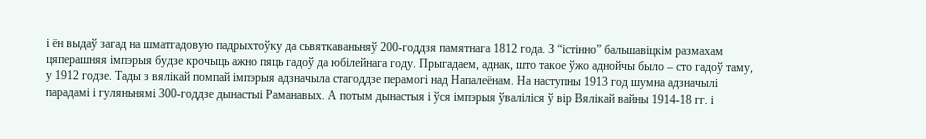і ён выдаў загад на шматгадовую падрыхтоўку да сьвяткаваньняў 200-годдзя памятнага 1812 года. З “істінно” бальшавіцкім размахам цяперашняя імпэрыя будзе крочыць ажно пяць гадоў да юбілейнага году. Прыгадаем, аднак, што такое ўжо аднойчы было – сто гадоў таму, у 1912 годзе. Тады з вялікай помпай імпэрыя адзначыла стагоддзе перамогі над Напалеёнам. На наступны 1913 год шумна адзначылі парадамі і гуляньнямі 300-годдзе дынастыі Раманавых. А потым дынастыя і ўся імпэрыя ўваліліся ў вір Вялікай вайны 1914-18 гг. і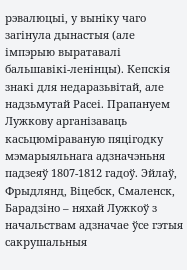рэвалюцыі, у выніку чаго загінула дынастыя (але імпэрыю выратавалі бальшавікі-ленінцы). Кепскія знакі для недаразьвітай, але надзьмутай Расеі. Прапануем Лужкову арганізаваць касьцюміраваную пяцігодку мэмарыяльнага адзначэньня падзеяў 1807-1812 гадоў. Эйлаў, Фрыдлянд, Віцебск, Смаленск, Барадзіно – няхай Лужкоў з начальствам адзначае ўсе гэтыя сакрушальныя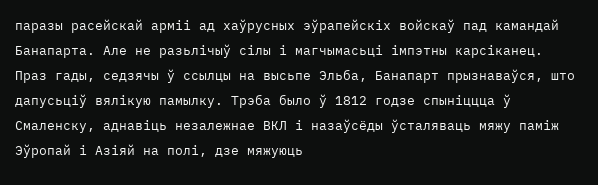паразы расейскай арміі ад хаўрусных эўрапейскіх войскаў пад камандай Банапарта. Але не разьлічыў сілы і магчымасьці імпэтны карсіканец. Праз гады, седзячы ў ссылцы на высьпе Эльба, Банапарт прызнаваўся, што дапусьціў вялікую памылку. Трэба было ў 1812 годзе спыніццца ў Смаленску, аднавіць незалежнае ВКЛ і назаўсёды ўсталяваць мяжу паміж Эўропай і Азіяй на полі, дзе мяжуюць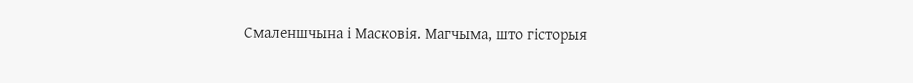Смаленшчына і Масковія. Магчыма, што гісторыя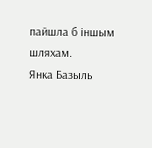пайшла б іншым шляхам.
Янка Базыль